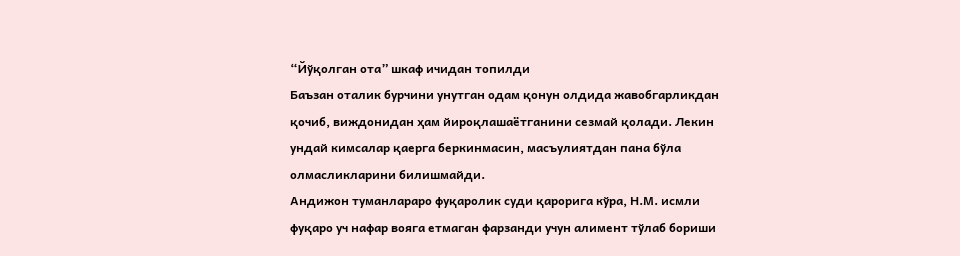“Йўқолган ота” шкаф ичидан топилди
Баъзан оталик бурчини унутган одам қонун олдида жавобгарликдан қочиб, виждонидан ҳам йироқлашаётганини сезмай қолади. Лекин ундай кимсалар қаерга беркинмасин, масъулиятдан пана бўла олмасликларини билишмайди.
Андижон туманлараро фуқаролик суди қарорига кўра, Н.М. исмли фуқаро уч нафар вояга етмаган фарзанди учун алимент тўлаб бориши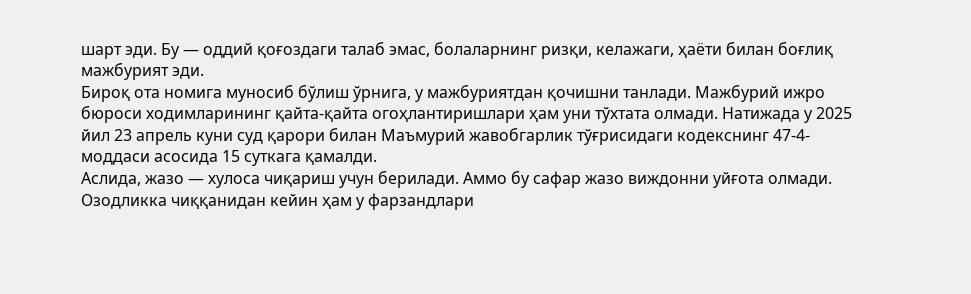шарт эди. Бу — оддий қоғоздаги талаб эмас, болаларнинг ризқи, келажаги, ҳаёти билан боғлиқ мажбурият эди.
Бироқ ота номига муносиб бўлиш ўрнига, у мажбуриятдан қочишни танлади. Мажбурий ижро бюроси ходимларининг қайта-қайта огоҳлантиришлари ҳам уни тўхтата олмади. Натижада у 2025 йил 23 апрель куни суд қарори билан Маъмурий жавобгарлик тўғрисидаги кодекснинг 47-4-моддаси асосида 15 суткага қамалди.
Аслида, жазо — хулоса чиқариш учун берилади. Аммо бу сафар жазо виждонни уйғота олмади. Озодликка чиққанидан кейин ҳам у фарзандлари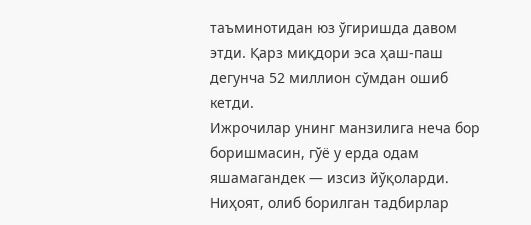таъминотидан юз ўгиришда давом этди. Қарз миқдори эса ҳаш-паш дегунча 52 миллион сўмдан ошиб кетди.
Ижрочилар унинг манзилига неча бор боришмасин, гўё у ерда одам яшамагандек — изсиз йўқоларди. Ниҳоят, олиб борилган тадбирлар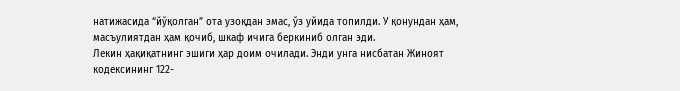натижасида “йўқолган” ота узоқдан эмас, ўз уйида топилди. У қонундан ҳам, масъулиятдан ҳам қочиб, шкаф ичига беркиниб олган эди.
Лекин ҳақиқатнинг эшиги ҳар доим очилади. Энди унга нисбатан Жиноят кодексининг 122-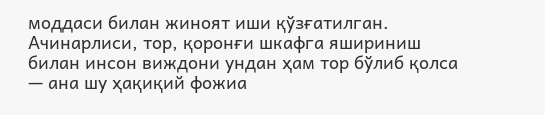моддаси билан жиноят иши қўзғатилган.
Ачинарлиси, тор, қоронғи шкафга яшириниш билан инсон виждони ундан ҳам тор бўлиб қолса — ана шу ҳақиқий фожиа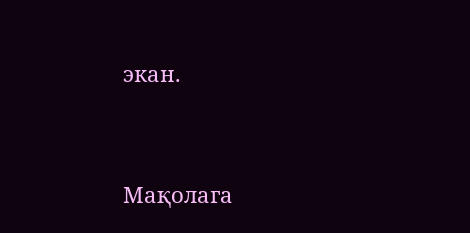экан.




Mақолага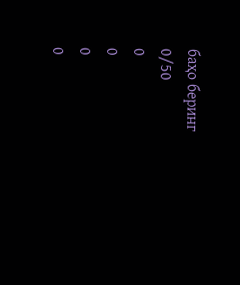баҳо беринг
0/50
0
0
0
0